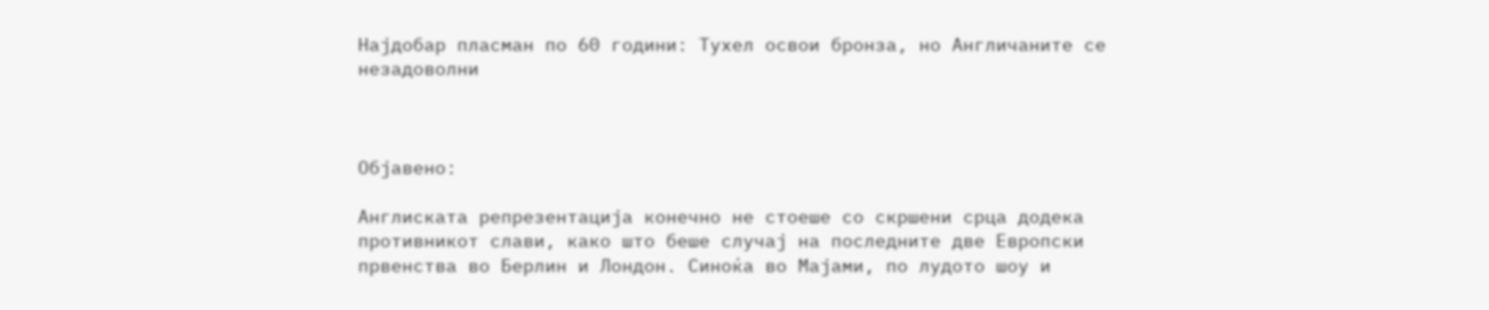Најдобар пласман по 60 години: Тухел освои бронза, но Англичаните се незадоволни



Објавено:

Англиската репрезентација конечно не стоеше со скршени срца додека противникот слави, како што беше случај на последните две Европски првенства во Берлин и Лондон. Синоќа во Мајами, по лудото шоу и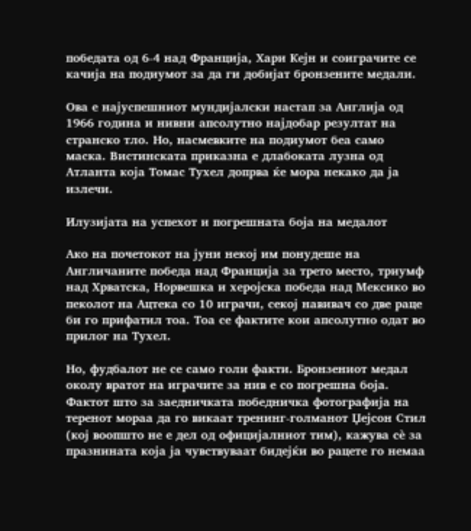победата од 6-4 над Франција, Хари Кејн и соиграчите се качија на подиумот за да ги добијат бронзените медали.

Ова е најуспешниот мундијалски настап за Англија од 1966 година и нивни апсолутно најдобар резултат на странско тло. Но, насмевките на подиумот беа само маска. Вистинската приказна е длабоката лузна од Атланта која Томас Тухел допрва ќе мора некако да ја излечи.

Илузијата на успехот и погрешната боја на медалот

Ако на почетокот на јуни некој им понудеше на Англичаните победа над Франција за трето место, триумф над Хрватска, Норвешка и херојска победа над Мексико во пеколот на Ацтека со 10 играчи, секој навивач со две раце би го прифатил тоа. Тоа се фактите кои апсолутно одат во прилог на Тухел.

Но, фудбалот не се само голи факти. Бронзениот медал околу вратот на играчите за нив е со погрешна боја. Фактот што за заедничката победничка фотографија на теренот мораа да го викаат тренинг-голманот Џејсон Стил (кој воопшто не е дел од официјалниот тим), кажува сè за празнината која ја чувствуваат бидејќи во рацете го немаа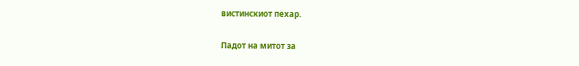вистинскиот пехар.

Падот на митот за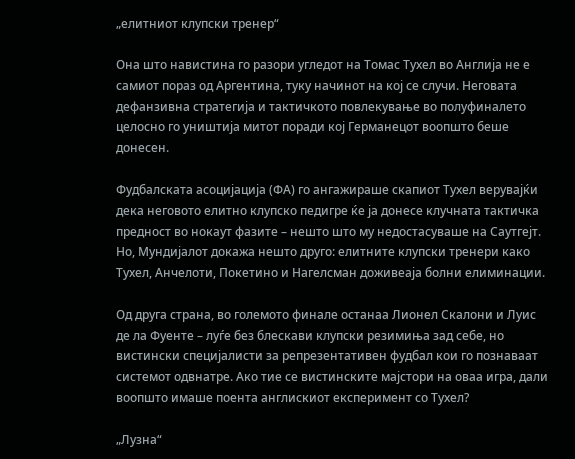„елитниот клупски тренер“

Она што навистина го разори угледот на Томас Тухел во Англија не е самиот пораз од Аргентина, туку начинот на кој се случи. Неговата дефанзивна стратегија и тактичкото повлекување во полуфиналето целосно го уништија митот поради кој Германецот воопшто беше донесен.

Фудбалската асоцијација (ФА) го ангажираше скапиот Тухел верувајќи дека неговото елитно клупско педигре ќе ја донесе клучната тактичка предност во нокаут фазите – нешто што му недостасуваше на Саутгејт. Но, Мундијалот докажа нешто друго: елитните клупски тренери како Тухел, Анчелоти, Покетино и Нагелсман доживеаја болни елиминации.

Од друга страна, во големото финале останаа Лионел Скалони и Луис де ла Фуенте – луѓе без блескави клупски резимиња зад себе, но вистински специјалисти за репрезентативен фудбал кои го познаваат системот одвнатре. Ако тие се вистинските мајстори на оваа игра, дали воопшто имаше поента англискиот експеримент со Тухел?

„Лузна“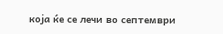која ќе се лечи во септември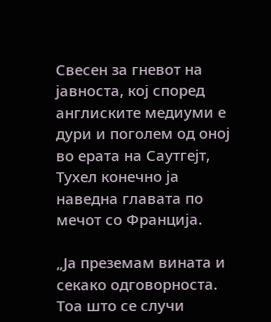Свесен за гневот на јавноста, кој според англиските медиуми е дури и поголем од оној во ерата на Саутгејт, Тухел конечно ја наведна главата по мечот со Франција.

„Ја преземам вината и секако одговорноста. Тоа што се случи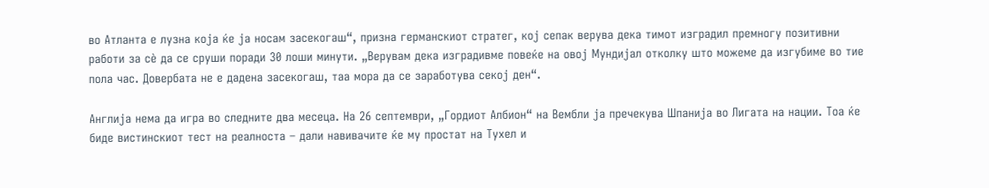во Атланта е лузна која ќе ја носам засекогаш“, призна германскиот стратег, кој сепак верува дека тимот изградил премногу позитивни работи за сè да се сруши поради 30 лоши минути. „Верувам дека изградивме повеќе на овој Мундијал отколку што можеме да изгубиме во тие пола час. Довербата не е дадена засекогаш, таа мора да се заработува секој ден“.

Англија нема да игра во следните два месеца. На 26 септември, „Гордиот Албион“ на Вембли ја пречекува Шпанија во Лигата на нации. Тоа ќе биде вистинскиот тест на реалноста – дали навивачите ќе му простат на Тухел и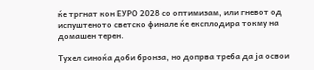ќе тргнат кон ЕУРО 2028 со оптимизам, или гневот од испуштеното светско финале ќе експлодира токму на домашен терен.

Тухел синоќа доби бронза, но допрва треба да ја освои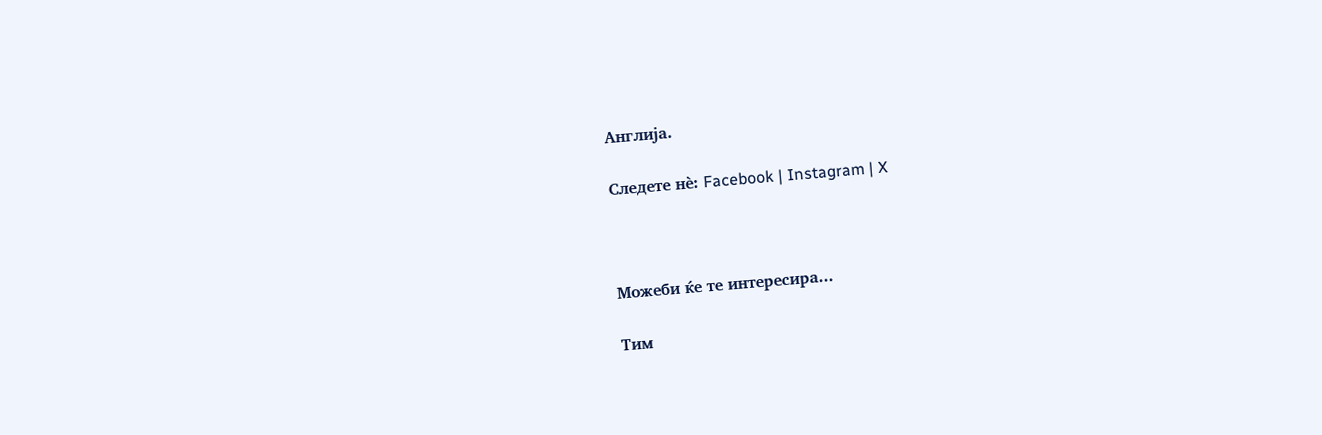Англија.

Следете нè: Facebook | Instagram | X



Можеби ќе те интересира...

Тим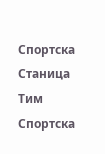Спортска Станица
Тим Спортска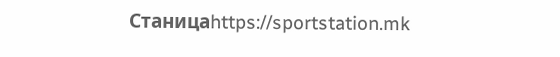Станицаhttps://sportstation.mk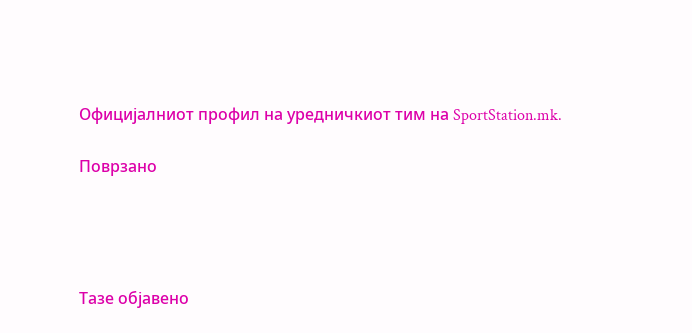Официјалниот профил на уредничкиот тим на SportStation.mk.

Поврзано




Тазе објавено